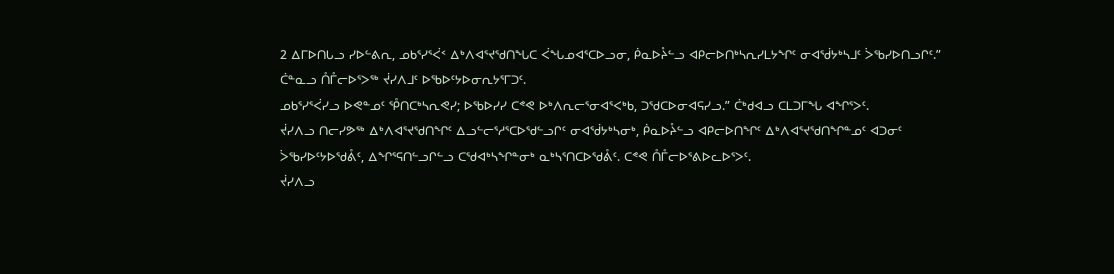2 ᐃᒥᐅᑎᒐᓗ ᓯᐅᓪᕕᕆ, ᓄᑲᕐᓯᕐᐹᑉ ᐃᒃᐱᐊᕐᔪᖁᑎᖓᑕ ᐹᖓᓄᐊᕐᑕᐅᓗᓂ, ᑮᓇᐅᔧᓪᓗ ᐊᑭᓕᐅᑎᒃᓴᕆᓯᒪᔭᖏᑦ ᓂᐊᖂᔭᒃᓴᒧᑦ ᐴᖃᓯᐅᑎᓗᒋᑦ.” ᑖᓐᓇᓗ ᑍᒤᓕᐅᕐᐳᖅ ᔫᓯᐱᒧᑦ ᐅᖃᐅᑦᔭᐅᓂᕆᔭᕐᒥᑐᑦ.
ᓄᑲᕐᓯᕐᐹᓯᓗ ᐅᕙᓐᓄᑦ ᕾᑎᑕᒃᓴᕆᕙᓯ; ᐅᖃᐅᓯᓯ ᑕᕝᕙ ᐅᒃᐱᕆᓕᕐᓂᐊᕐᐸᒃᑲ, ᑐᖁᑕᐅᓂᐊᕋᓯᓗ.” ᑖᒃᑯᐊᓗ ᑕᒪᑐᒥᖓ ᐊᖏᕐᐳᑦ.
ᔫᓯᐱᓗ ᑎᓕᓯᕗᖅ ᐃᒃᐱᐊᕐᔪᖁᑎᖏᑦ ᐃᓗᓪᓕᕐᓱᕐᑕᐅᖁᓪᓗᒋᑦ ᓂᐊᖂᔭᒃᓴᓂᒃ, ᑮᓇᐅᔧᓪᓗ ᐊᑭᓕᐅᑎᖏᑦ ᐃᒃᐱᐊᕐᔪᖁᑎᖏᓐᓄᑦ ᐊᑐᓂᑦ ᐴᖃᓯᐅᑦᔭᐅᖁᕔᑦ, ᐃᖏᕐᕋᑎᓪᓗᒋᓪᓗ ᑕᖁᐊᒃᓴᖏᓐᓂᒃ ᓇᒃᓴᕐᑎᑕᐅᖁᕔᑦ. ᑕᕝᕙ ᑍᒤᓕᐅᕐᕕᐅᓚᐅᕐᐳᑦ.
ᔫᓯᐱᓗ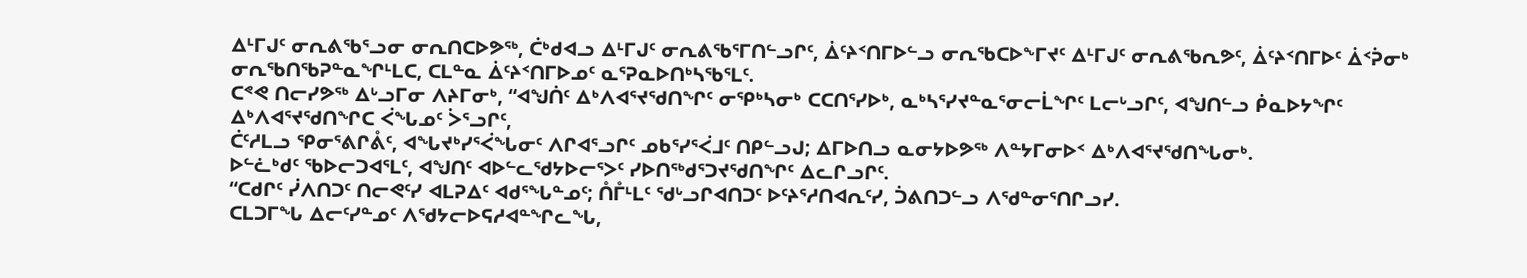ᐃᒻᒥᒍᑦ ᓂᕆᕕᖃᕐᓗᓂ ᓂᕆᑎᑕᐅᕗᖅ, ᑖᒃᑯᐊᓗ ᐃᒻᒥᒍᑦ ᓂᕆᕕᖃᕐᒥᑎᓪᓗᒋᑦ, ᐄᑦᔨᑉᑎᒥᐅᓪᓗ ᓂᕆᖃᑕᐅᖕᒥᔪᑦ ᐃᒻᒥᒍᑦ ᓂᕆᕕᖃᕆᕗᑦ, ᐄᑦᔨᑉᑎᒥᐅᑦ ᐄᑉᕉᓂᒃ ᓂᕆᖃᑎᖃᕈᓐᓇᖏᒻᒪᑕ, ᑕᒪᓐᓇ ᐄᑦᔨᑉᑎᒥᐅᓄᑦ ᓇᕐᕈᓇᐅᑎᒃᓴᖃᕐᒪᑦ.
ᑕᕝᕙ ᑎᓕᓯᕗᖅ ᐃᒡᓗᒥᓂ ᐱᔨᒥᓂᒃ, “ᐊᖑᑏᑦ ᐃᒃᐱᐊᕐᔪᖁᑎᖏᑦ ᓂᕿᒃᓴᓂᒃ ᑕᑕᑎᕐᓯᐅᒃ, ᓇᒃᓴᕐᓯᔪᓐᓇᕐᓂᓕᒫᖏᑦ ᒪᓕᒡᓗᒋᑦ, ᐊᖑᑎᓪᓗ ᑮᓇᐅᔭᖏᑦ ᐃᒃᐱᐊᕐᔪᖁᑎᖏᑕ ᐹᖓᓄᑦ ᐴᕐᓗᒋᑦ,
ᑖᑦᓱᒪᓗ ᕿᓂᕐᕕᒋᕔᑦ, ᐊᖓᔪᒃᓯᕐᐹᖓᓂᑦ ᐱᒋᐊᕐᓗᒋᑦ ᓄᑲᕐᓯᕐᐹᒧᑦ ᑎᑭᓪᓗᒍ; ᐃᒥᐅᑎᓗ ᓇᓂᔭᐅᕗᖅ ᐱᓐᔭᒥᓂᐅᑉ ᐃᒃᐱᐊᕐᔪᖁᑎᖓᓂᒃ.
ᐅᓪᓛᒃᑯᑦ ᖃᐅᓕᑐᐊᕐᒪᑦ, ᐊᖑᑎᑦ ᐊᐅᓪᓚᖁᔭᐅᓕᕐᐳᑦ ᓯᐅᑎᖅᑯᕐᑐᔪᖁᑎᖏᑦ ᐃᓚᒋᓗᒋᑦ.
“ᑕᑯᒋᑦ ᓰᐱᑎᑐᑦ ᑎᓕᕙᑦᓯ ᐊᒪᕈᐃᑦ ᐊᑯᕐᖓᓐᓄᑦ; ᑍᒤᒻᒪᑦ ᖁᒡᓗᒋᐊᑎᑐᑦ ᐅᑦᔨᕐᓱᑎᐊᕆᑦᓯ, ᑑᕕᑎᑐᓪᓗ ᐱᖁᓐᓂᕐᑎᒋᓗᓯ.
ᑕᒪᑐᒥᖓ ᐃᓕᑦᓯᓐᓄᑦ ᐱᖁᔭᓕᐅᕋᓱᐊᓐᖏᓚᖓ,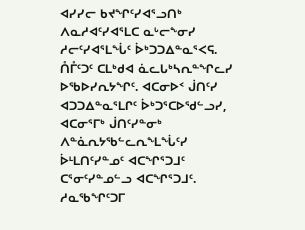ᐊᓯᓯᓕ ᑲᔪᖏᑦᓯᐊᕐᓗᑎᒃ ᐱᓇᓱᐊᑦᓯᐊᕐᒪᑕ ᓇᒡᓕᖕᓂᓯ ᓱᓕᑦᓯᐊᕐᒪᖔᑦ ᐆᒃᑐᑐᐃᓐᓇᕐᐸᕋ.
ᑍᒤᑦᑐᑦ ᑕᒪᒃᑯᐊ ᓈᓚᒐᒃᓴᕆᓐᖏᓚᓯ ᐅᖃᐅᓯᕆᔭᖏᑦ. ᐊᑕᓂᐅᑉ ᒎᑎᑦᓯ ᐊᑐᑐᐃᓐᓇᕐᒪᒋᑦ ᐆᒃᑐᕐᑕᐅᖁᓪᓗᓯ, ᐊᑕᓂᕐᒥᒃ ᒎᑎᑦᓯᓐᓂᒃ ᐱᓐᓈᕆᔭᖃᓪᓚᕆᖕᒪᖔᑦᓯ ᐆᒻᒪᑎᑦᓯᓐᓄᑦ ᐊᑕᖏᕐᑐᒧᑦ ᑕᕐᓂᑦᓯᓐᓄᓪᓗ ᐊᑕᖏᕐᑐᒧᑦ.
ᓱᓇᖃᖏᑦᑐᒥ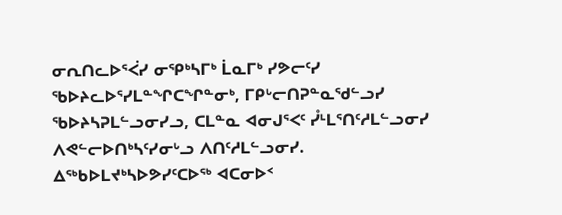ᓂᕆᑎᓚᐅᕐᐹᓯ ᓂᕿᒃᓴᒥᒃ ᒫᓇᒥᒃ ᓯᕗᓕᑦᓯ ᖃᐅᔨᓚᐅᕐᓯᒪᓐᖏᑕᖏᓐᓂᒃ, ᒥᑭᒡᓕᑎᕈᓐᓇᖁᓪᓗᓯ ᖃᐅᔨᓴᕈᒪᓪᓗᓂᓯᓗ, ᑕᒪᓐᓇ ᐊᓂᒍᕐᐸᑦ ᓮᒻᒪᕐᑎᑦᓱᒪᓪᓗᓂᓯ ᐱᕙᓪᓕᐅᑎᒃᓴᑦᓯᓂᒡᓗ ᐱᑎᑦᓱᒪᓪᓗᓂᓯ.
ᐃᖅᑲᐅᒪᔪᒃᓴᐅᕗᓯᑦᑕᐅᖅ ᐊᑕᓂᐅᑉ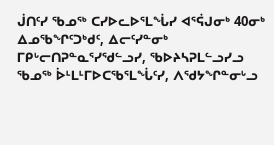ᒎᑎᑦᓯ ᖃᓄᖅ ᑕᓯᐅᓚᐅᕐᒪᖔᓯ ᐊᕐᕌᒍᓂᒃ 40ᓂᒃ ᐃᓄᖃᖏᑦᑐᒃᑯᑦ, ᐃᓕᑦᓯᓐᓂᒃ ᒥᑭᒡᓕᑎᕈᓐᓇᕐᓯᖁᓪᓗᓯ, ᖃᐅᔨᓴᕈᒪᓪᓗᓯᓗ ᖃᓄᖅ ᐆᒻᒪᒻᒥᐅᑕᖃᕐᒪᖔᑦᓯ, ᐱᖁᔭᖏᓐᓂᒡᓗ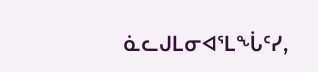ᓈᓚᒍᒪᓂᐊᕐᒪᖔᑦᓯ,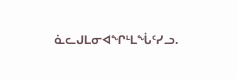ᓈᓚᒍᒪᓂᐊᖏᒻᒪᖔᑦᓯᓗ.